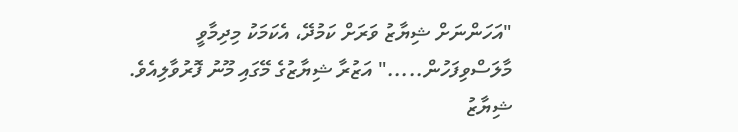"އަހަންނަށް ޝިޔާޒު ވަރަށް ކަމުދޭ، އެކަމަކު މިދިމާވީ މާލަސްވިފަހުން....." އަޒުރާ ޝިޔާޒުގެ މޭގައި މޫނު ފޮރުވާލިއެވެ. ޝިޔާޒު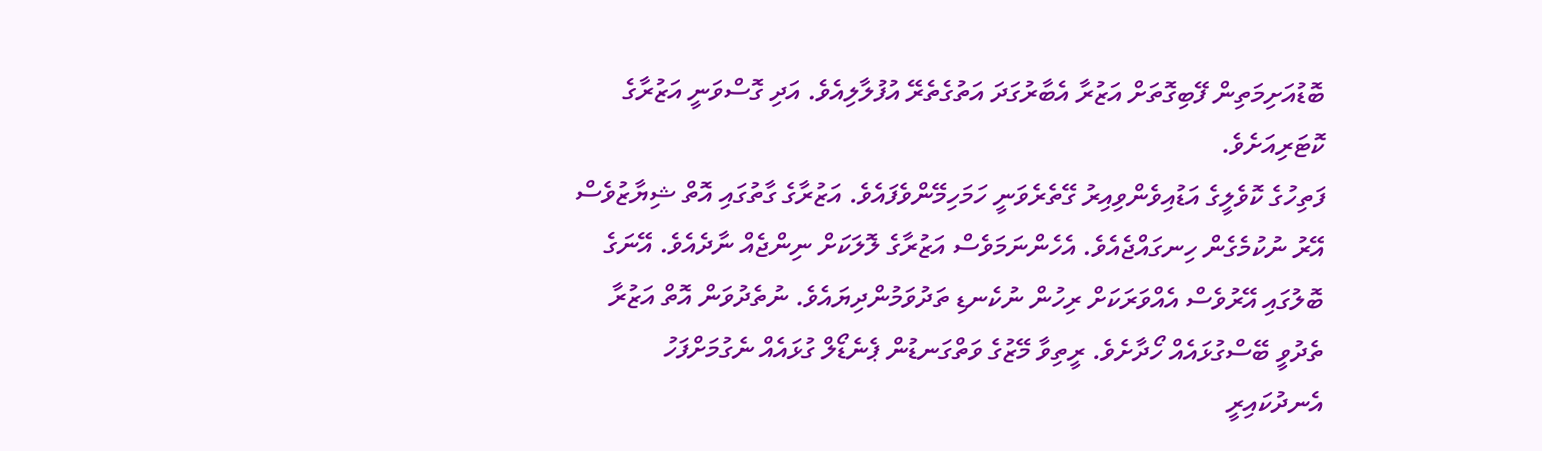ބޮޑުއަށިމަތިން ފޭބިގޮތަށް އަޒުރާ އެބާރުގަދަ އަތުގެތެރޭ އުފުލާލިއެވެ. އަދި ގޮސްވަނީ އަޒުރާގެ ކޮޓަރިއަށެވެ.
ފަތިހުގެ ކޮވެލީގެ އަޑުއިވެންވިއިރު ގޭތެރެވަނީ ހަމަހިމޭންވެފައެވެ. އަޒުރާގެ ގާތުގައި އޮތް ޝިޔާޒުވެސް އޭރު ނުކުމެގެން ހިނގައްޖެއެވެ. އެހެންނަމަވެސް އަޒުރާގެ ލޮލަކަށް ނިންޖެއް ނާދެއެވެ. އޭނަގެ ބޮލުގައި އޭރުވެސް އެއްވަރަކަށް ރިހުން ނުކެނޑި ތަދުވަމުންދިޔައެވެ. ނުތެދުވަން އޮތް އަޒުރާ ތެދުވީ ބޭސްގުޅައެއް ހޯދާށެވެ. ރީތިވާ މޭޒުގެ ވަތްގަނޑުން ޕެނެޑޯލް ގުޅައެއް ނެގުމަށްފަހު އެނދުކައިރީ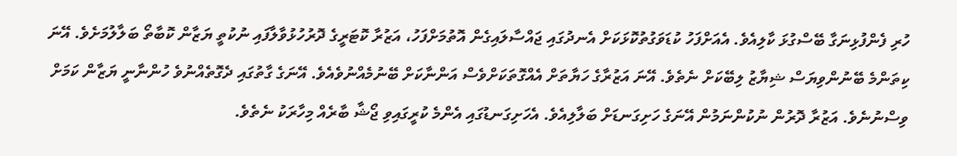ހުރި ފެންފުޅިނަގާ ބޭސްގުޅަ ކާލިއެވެ. އެއަށްފަހު ކުޑަވަގުތުކޮޅަކަށް އެނދުގައި ޖައްސާލައިގެން އޮތުމަށްފަހު، އަޒުރާ ކޮޓަރީގެ ދޮރުހުޅުވާލާފައި ނުކުތީ ޔަޒާން ކޮބާތޯ ބަލާލުމަށެވެ. އޭނަ ކިތަންމެ ބޭނުންވިޔަސް ޝިޔާޒު ލިބޭކަށް ނެތެވެ. އޭނަ އަޒުރާގެ ހަޔާތަށް އެއްގޮތަކަށްވެސް އަންނާކަށް ބޭނުމެއްނުވެއެވެ. އޭނަގެ ގާތުގައި ދެގޮތެއްނުވެ ހުންނާނީ ޔަޒާން ކަމަށް ވިސްނުނެވެ. އަޒުރާ ދޮރުން ނުކުންނަމުން އޭނަގެ ހަށިގަނޑަށް ބަލާލިއެވެ. އެހަށިގަނޑުގައި އެންމެ ކުރީގައިވި ޖޯޝާ ބާރެއް މިހާރަކު ނެތެވެ.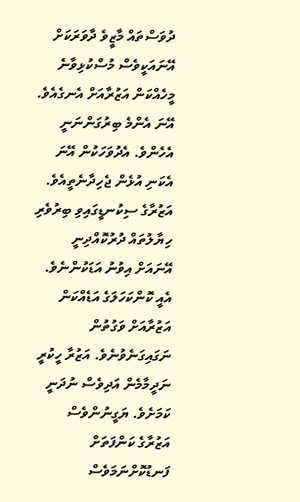ދުވަސްތައް މާޒީވެ ދާވަރަކަށް އޭނައަކީވެސް މުސްކުޅިވާނެ މީހެއްކަން އަޒުރާއަށް އެނގެއެވެ. އޭނަ އެންމެ ބިރުގަންނަނީ އެހެންވެ. އެދުވަހަކުން އޭނަ އެކަނި އުޅެން ޖެހިދާނެތީއެވެ.
އަޒުރާގެ ސިކުނޑީގައިވި ބިރުވެރި ހިޔާލުތައް ދުރުކޮއްދިނީ އޭނައަށް އިވުނު އަޑަކުންނެވެ. އެއީ ކޮންކަހަލަގެ އަޑެއްކަން އަޒުރާއަށް ވަގުތުން ނަގައިގަނެވުނެވެ. އަޒުރާ ހީކުރީ ނަދީމާމެން އަދިވެސް ނުދަނީ ކަމަށެވެ. ޔަގީނުންވެސް އަޒުރާގެ ކަންފަތަށް ފަނޑުކޮށްނަމަވެސް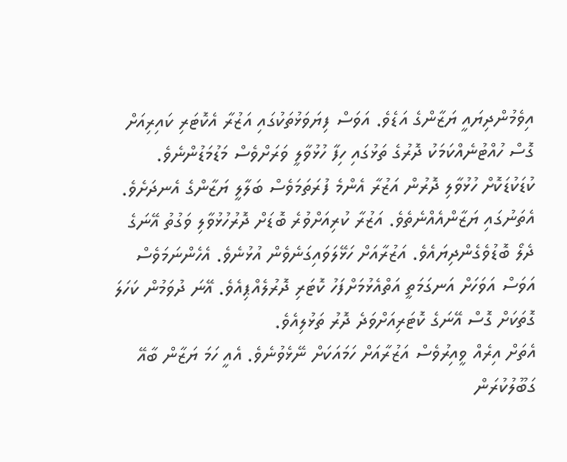އިވެމުންދިޔައީ ޔަޒާންގެ އަޑެވެ. އަވަސް ފިޔަވަޅުތަކުގައި އަޒުރާ އެކޮޓަރި ކައިރިއަށް ގޮސް ހުއްޓުނެއްކަމަކު ދޮރުގެ ތަޅުގައި ހިފާ ހުޅުވާލީ ވަރަށްވެސް މަޑުމަޑުންނެވެ. ކުޑަކުޑަކޮށް ހުޅުވާލި ދޮރުން އަޒުރާ އެންމެ ފުރަތަމަވެސް ބަލާލީ ޔަޒާންގެ އެނދަށެވެ. އެތަނުގައި ޔަޒާންއެއްނެތެވެ. އަޒުރާ ކުރިއަށްވުރެ ބޮޑަށް ދޮރުހުޅުވާލި ވަގުތު އޭނަގެ ދެލޯ ބޮޑުވެގެންދިޔައެވެ. އަޒުރާއަށް ހަޅޭލަވައިގަނެވެން އުޅުނެވެ. އެހެންނަމަވެސް އަވަސް އަވަހަށް އަނގަމަތީ އަތްއެޅުމަށްފަހު ކޮޓަރި ދޮރުލެއްޕިއެވެ. އޭނަ ދުވަމުން ކަހަލަ ގޮތަކަށް ގޮސް އޭނަގެ ކޮޓަރިއަށްވަދެ ދޮރު ތަޅުލިއެވެ.
އެތަށް އިރެއް ވީއިރުވެސް އަޒުރާއަށް ހަމައަކަށް ނޭޅެވުނެވެ. އެއީ ހަމަ ޔަޒާން ބާއޭ ގަބޫލުކުރަން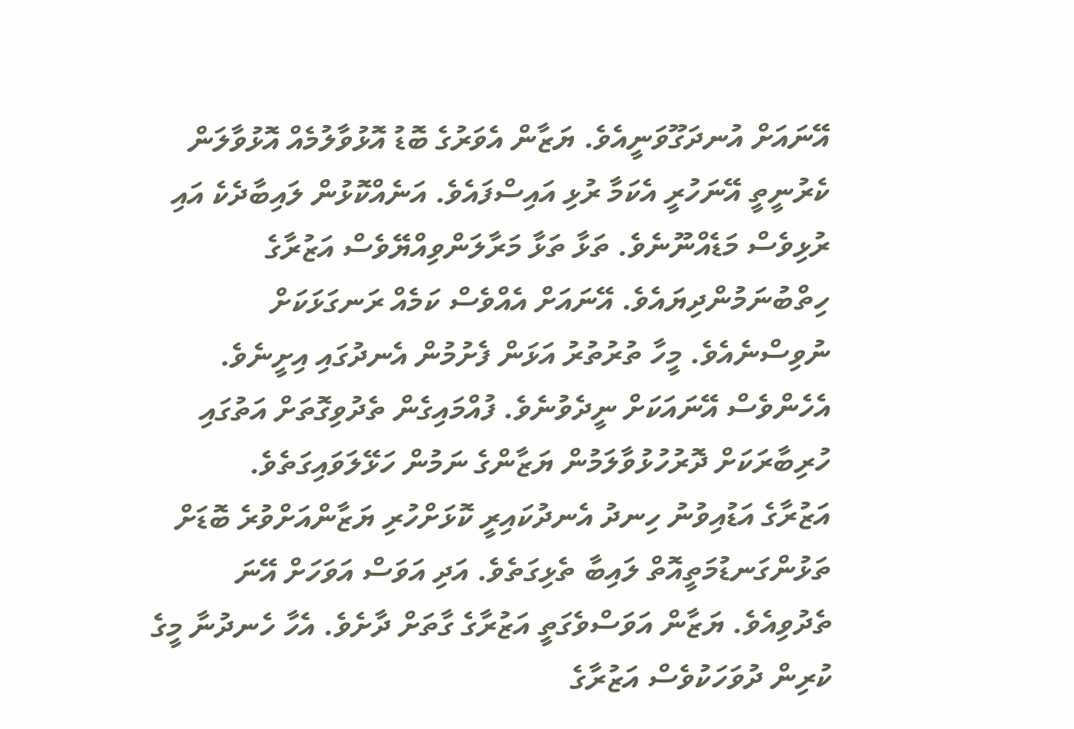އޭނައަށް އުނދަގޫވަނީއެވެ. ޔަޒާން އެވަރުގެ ބޮޑު އޮޅުވާލުމެއް އޮޅުވާލަން ކެރުނީތީ އޭނަހުރީ އެކަމާ ރުޅި އައިސްފައެވެ. އަނެއްކޮޅުން ލައިބާދެކެ އައި ރުޅިވެސް މަޑެއްނޫނެވެ. ތަޅާ ތަޅާ މަރާލަންވިއްޔޭވެސް އަޒުރާގެ ހިތްބުނަމުންދިޔައެވެ. އޭނައަށް އެއްވެސް ކަމެއް ރަނގަޅަކަށް ނުވިސްނެއެވެ. މީހާ ތުރުތުރު އަޅަން ފެށުމުން އެނދުގައި އިށީނެވެ. އެހެންވެސް އޭނައަކަށް ނީދެވުނެވެ. ފުއްމައިގެން ތެދުވިގޮތަށް އަތުގައި ހުރިބާރަކަށް ދޮރުހުޅުވާލަމުން ޔަޒާންގެ ނަމުން ހަޅޭލަވައިގަތެވެ.
އަޒުރާގެ އަޑުއިވުނު ހިނދު އެނދުކައިރީ ކޮޅަށްހުރި ޔަޒާންއަށްވުރެ ބޮޑަށް ތަޅުންގަނޑުމަތީއޮތް ލައިބާ ތެޅިގަތެވެ. އަދި އަވަސް އަވަހަށް އޭނަ ތެދުވިއެވެ. ޔަޒާން އަވަސްވެގަތީ އަޒުރާގެ ގާތަށް ދާށެވެ. އެހާ ހެނދުނާ މީގެ ކުރިން ދުވަހަކުވެސް އަޒުރާގެ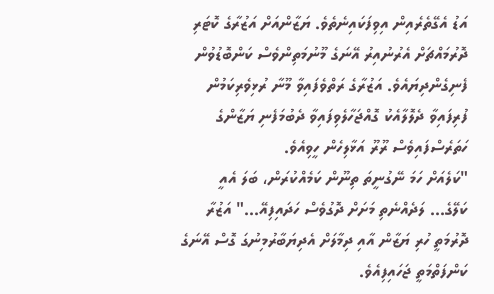އަޑު އެގޭތެރެއިން އިވިފަކައިނެތެވެ. ޔަޒާންއަށް އަޒުރާގެ ކޮޓަރި ދޮރުމައްޗަށް އެރުނުއިރު އޭނަގެ މޫނުމަތިންވެސް ކަންބޮޑުވުން ފެނިގެންދިޔައެވެ. އަޒުރާގެ ރަތްވެފައިވާ މޫނާ ރުޅިވެރިކަމުން ފުރިފައިވާ ދެލޮލާއެކު ގޮއްޖަހާލެވިފައިވާ ދެބުމަފެނި ޔަޒާންގެ ހަތަރެސްފައިވެސް ރޫރޫ އަޅާލިހެން ހީވިއެވެ.
"ކަލެއަށް ހަމަ ނޭގުނީތަ ތިނޫން ކަމެއްކުރަން، ބަލަ އެއީ ކަލޭގެ... ލަދެއްނެތި މަށަށް ދޮގުވެސް ހަދައިފިއޭ..." އަޒުރާ ދޮރުމަތީ ހުރި ޔަޒާން އާއި ދިމާލަށް އެދިޔަބާރުމިނުގަ ގޮސް އޭނަގެ ކަންފަތްމަތީ ޖަހައިފިއެވެ.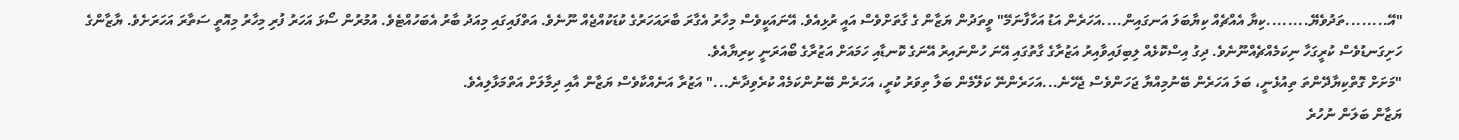"އޭ........ތަދުވެޔޭ........ކިޔާ އެއްޗެއް ކިޔާބަލަ އަނގައިން....އަހަރެން އަޑު އަހާފާނަމޭ" ވީތަދުން ޔަޒާން ގެ ގާތަށްވެސް އައީ ރުޅިއެވެ. އޭނައަކީވެސް މިހާރު އެގާރަ ބާރައަހަރުގެ ކުޑަކުއްޖެއް ނޫނެވެ. އަތްފައިގައި މިއަދު ބާރު އެބަހުއްޓެވެ. އުމުރުން ސޯޅަ އަހަރު ފުރި މިހާރު މިއޮތީ ސަތާރަ އަހަރަށެވެ. ޔާޒާންގެ ހަށިގަނޑުވެސް ކުރީގަހާ ނިކަމެއްޗެއްނޫނެވެ. ދިގު އިސްކޮޅެއް ލިބިފައިވާއިރު އަޒުރާގެ ގާތުގައި އޭނަ ހުންނައިރު އޭނަގެ ކޮނޑާއި ހަމައަށް އަޒުރާގެ ބޯއަރަނީ ކިރިޔާއެވެ.
"މަށަށް ގޮތްކިޔާދޭންތަ ތިއުޅެނީ، ބަލަ އަހަރެން ބޭނުމިއްޔާ ޖަހަންވެސް ޖެހޭނެ...އަހަރެންނޭ ކަލޭމެން ބަލާ ތިވަރު ކުރީ، އަހަރެން ބޭނުންކަމެއް ކުރެވިދާނެ..." އަޒުރާ އަނެއްކާވެސް ޔަޒާން އާއި ދިމާލަށް އަތްމަޅާލިއެވެ.
ޔަޒާން ބަލަން ނުހުރެ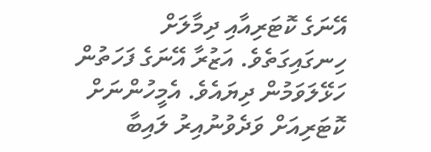އޭނަގެ ކޮޓަރިއާއި ދިމާލަށް ހިނގައިގަތެވެ. އަޒުރާ އޭނަގެ ފަހަތުން ހަޅޭލަވަމުން ދިޔައެވެ. އެމީހުންނަށް ކޮޓަރިއަށް ވަދެވުނުއިރު ލައިބާ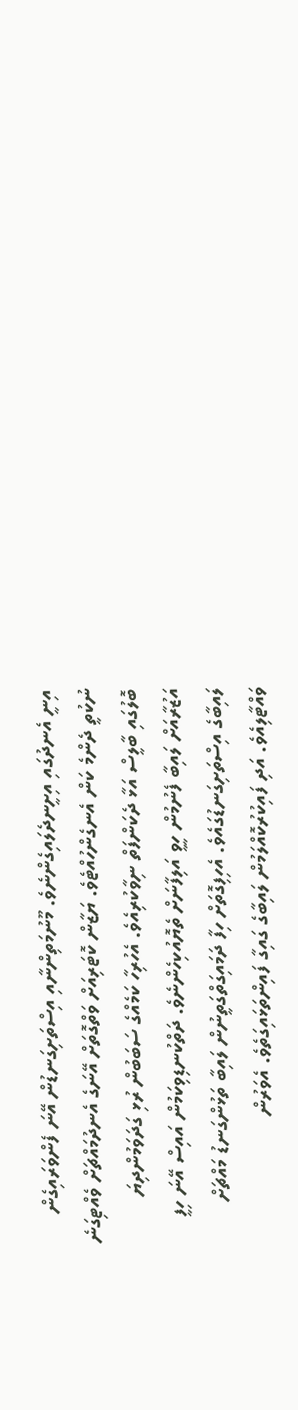އިނީ އެނދުގައި އިށީނދެލައިގެންނެވެ. މޫނުމަތިންނާއި އިސްތަށިގަނޑުން އޭނަ ފެންވަރައިގެން ނުކުތީ ދެންމެ ކަން އެނގެންހުއްޓެވެ. ޔަޒާން ކޮޓަރިއަށް ވަތްގޮތަށް އޭނަގެ އެނދުމައްޗަށް ވެއްޓިގަނެ ބޮލުގައި ބާލީސް އަޅާ ދެކަންފަތް ނިވާކުރިއެވެ. އެހުރިހާ ކަމެއްގެ ސަބަބުން ރުޅި ގަދަވަމުންދިޔަ އަޒުރާއަށް ލައިބާ ފެނުމުން ހީވީ އަލިފާނަށް ތެޔޮއުކިހެންނެވެ. ދަތްކުނޑިވިކަމުން އައިސް އޭނަ ހިފީ ލައިބާގެ އިސްތަށިގަނޑުގައެވެ. އެހިފިގޮތަށް ހިފާ ދަމައިގަތްގަތީނުން ލައިބާ ތަޅުންގަނޑު މައްޗަށް ވައްޓާލިއެވެ. އަދި ފައިކުރުކޮއްލަމުން ލައިބާގެ ގައިގާ ފައިންތަޅައިގަތެވެ. އެވަރުން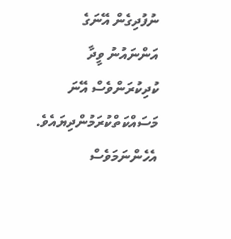ނުފުދިގެން އޭނަގެ އަންނައުނު ވީދާ ކުދިކުރަންވެސް އޭނަ މަސައްކަތްކުރަމުންދިޔައެވެ. އެހެންނަމަވެސް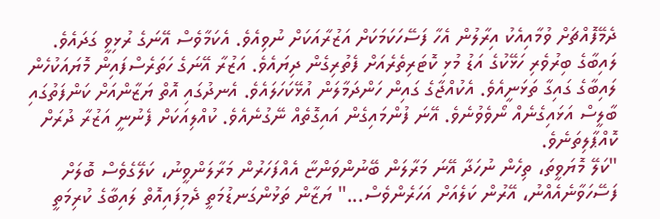ދެމޭފޮއްޗަށް ވުމާއިއެކު އިރާލުން އެހާ ފަސޭހަކަމަކަށް އަޒުރާއަކަށް ނުވިއެވެ. އެކަމާވެސް އޭނަގެ ރުޅިވީ ގަދައެވެ.
ލައިބާގެ ބިރުވެރި ހަޅޭކުގެ އަޑު މުޅި ކޮޓަރިތެރެއަށް ފެތުރިގެން ދިޔައެވެ. އަޒުރާ އޭނަގެ ހަތަރެސްފައިން މޮޔައަކުހެން ލައިބާގެ ގައިގާ ތަޅަނީއެވެ. އެކުއްޖާގެ ގައިން ހަންދަމާލަން އުޅޭކަހަލައެވެ. އެނދުގައި އޮތް ޔަޒާންއަށް ކަންފަތުގައި ބާލީސް އަޅައިގެނެއް ނޯވެވުނެވެ. އޭނަ ފުންމައިގެން އައިގޮތެއް ނޭގުނެއެވެ. ކުއްލިއަކަށް ފެނުނީ އަޒުރާ ދުރަށް ކޮއްޕާލިތަނެވެ.
"ކަލޭ މޮޔަވީތަ، ތިހެން ނުހަދާ އޭނަ މަރާލަން ބޭނުންވަންޏާ އެއްފަހަރުން މަރާލަންވީނު، ކަލޭގެވެސް ބޮލަށް ފަސޭހަވާނެއެއްނު، އޭރުން ކަލެއަށް އަހަރެންވެސް..." ޔަޒާން ތަޅުންގަނޑުމަތީ ދެމިފައިއޮތް ލައިބާގެ ކުރިމަތީ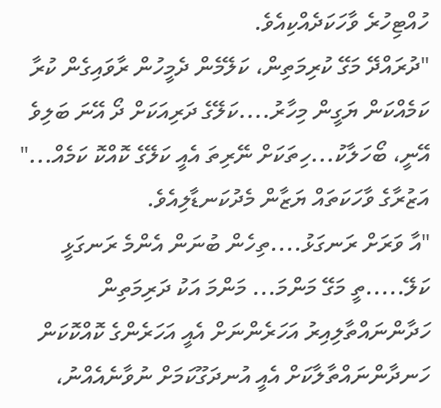ހުއްޓިހުރެ ވާހަކަދެއްކިއެވެ.
"ދުރައްދޭ މަގޭ ކުރިމަތިން، ކަލޭމެން ދެމީހުން ރާވައިގެން ކުރާ ކަމެއްކަން ޔަގީން މިހާރު....ކަލޭގެ ދަރިއަކަށް ދޯ އޭނަ ބަލިވެ އޭނީ، ބޯހަލާކު...ހިތަކަށް ނޭރިތަ އެއީ ކަލޭގެ ކޮއްކޮ ކަމެއް..." އަޒުރާގެ ވާހަކަތައް ޔަޒާން މެދުކަނޑާލިއެވެ.
"އާ ވަރަށް ރަނގަޅު....ތިހެން ބުނަން އެންމެ ރަނގަޅީ ކަލޭ.....ތީ މަގޭ މަންމަ... މަންމަ އަކު ދަރިމަތިން ހަދާންނައްތާލިއިރު އަހަރެންނަށް އެއީ އަހަރެންގެ ކޮއްކޮކަން ހަނދާންނައްތާލާކަށް އެއީ އުނދަގޫކަމަށް ނުވާނެއެއްނު،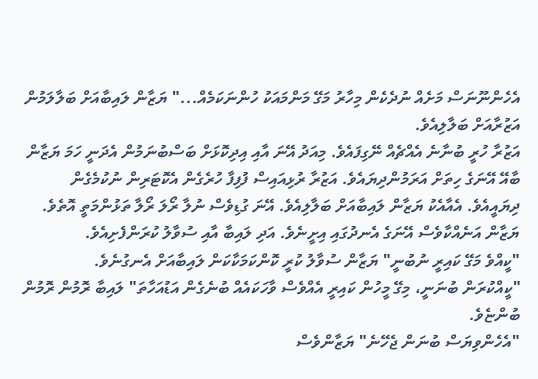އެހެންނޫނަސް މަށެއް ނުދެކެން މިހާރު މަގޭ މަންމައަކު ހުންނަކަމެއް..." ޔަޒާން ލައިބާއަށް ބަލާލަމުން އަޒުރާއަށް ބަލާލިއެވެ.
އަޒުރާ ހުރީ ބުނާނެ އެއްޗެއް ނޭގިފައެވެ. މިއަދު އޭނަ އާއި އިދިކޮޅަށް ބަސްބުނަމުން އެދަނީ ހަމަ ޔަޒާން ބާއޭ އޭނަގެ ހިތަށް އަރަމުންދިޔައެވެ. އަޒުރާ ރުޅިއައިސް ފުފިފާ ހުރެގެން އެކޮޓަރިން ނުކުމެގެން ދިޔައީއެވެ. އެއާއެކު ޔަޒާން ލައިބާއަށް ބަލާލިއެވެ. އޭނަ ގުޑިވެސް ނުލާ ރޯލަ ރޯލާ ތަޅުންމަތީ އޮތެވެ. ޔަޒާން އަނެއްކާވެސް އޭނަގެ އެނދުގައި އިށީނެވެ. އަދި ލައިބާ އާއި ސުވާލު ކުރަންފެށިއެވެ.
"ކީއްވެ މަގޭ ކައިރީ ނުބުނީ" ޔަޒާން ސުވާލު ކުރީ ކޮންކަމަކާކަން ލައިބާއަށް އެނގުނެވެ.
"ކީއްކުރަން ބުނަނީ، މިގޭ މީހުން ކައިރީ އެއްވެސް ވާހަކައެއް ބުނެގެން އަޑުއަހާތަ" ލައިބާ ރޮމުން ރޮމުން ބުންޏެވެ.
"އެހެންވިޔަސް ބުނަން ޖެހޭނެ" ޔަޒާންވެސް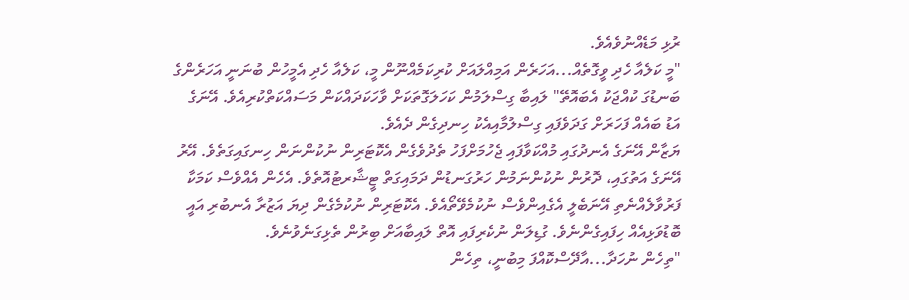ރުޅި މަޑެއްނުވެއެވެ.
"މީ ކަލެއާ ހެދި ވީގޮތެއް...އަހަރެން އަމިއްލައަށް ކުރިކަމެއްނޫން މީ، ކަލެއާ ހެދި އެމީހުން ބުނަނީ އަހަރެންގެ ބަނޑުގަ ކުއްޖަކު އެބައޮތޭ" ލައިބާ ގިސްލަމުން ކަހަލަގޮތަކަށް ވާހަކަދައްކަން މަސައްކަތްކުރިއެވެ. އޭނަގެ އަޑު ބައެއް ފަހަރަށް ގަދަވެފައި ގިސްލުމާއިއެކު ހިނދިގެން ދެއެވެ.
ޔަޒާން އޭނަގެ އެނދުގައި މުއްކަވާފައި ޖެހުމަށްފަހު ތެދުވެގެން އެކޮޓަރިން ނުކުންނަން ހިނގައިގަތެވެ. އޭރު އޭނަގެ އަތުގައި، ދޮރުން ނުކުންނަމުން ހަރުގަނޑުން ދަމައިގަތް ޓީޝާރޓުއޮތެވެ. އެހެން އެއްވެސް ކަމަކާ ފަރުވާލެއްނެތި އޭނަބެލީ އެގެއިންވެސް ނުކުމެވޭތޯއެވެ. އެކޮޓަރިން ނުކުމެގެން ދިޔަ އަޒުރާ އެނބުރި އައީ ބޮޑުވަޅިއެއް ހިފައިގެންނެވެ. ގުޑިލަން ނުކެރިފައި އޮތް ލައިބާއަށް ބިރުން ތެޅިގަނެވުނެވެ.
"ތިހެން ނުހަދާ...އާދޭސްކޮއްފަ މިބުނީ، ތިހެން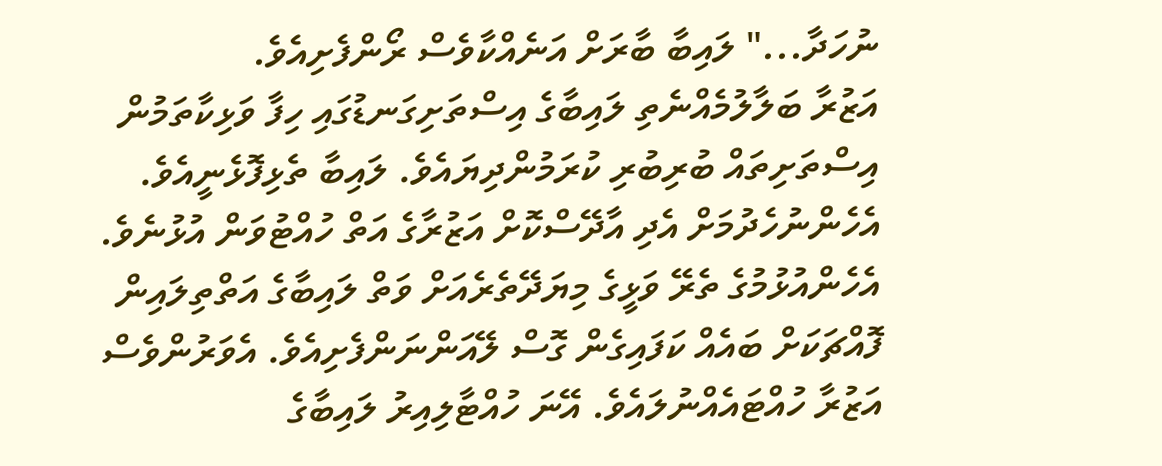ނުހަދާ..." ލައިބާ ބާރަށް އަނެއްކާވެސް ރޯންފެށިއެވެ.
އަޒުރާ ބަލާލުމެއްނެތި ލައިބާގެ އިސްތަށިގަނޑުގައި ހިފާ ވަޅިކާތަމުން އިސްތަށިތައް ބުރިބުރި ކުރަމުންދިޔައެވެ. ލައިބާ ތެޅިފޮޅެނީއެވެ. އެހެންނުހެދުމަށް އެދި އާދޭސްކޮށް އަޒުރާގެ އަތް ހުއްޓުވަން އުޅުނެވެ. އެހެންއުޅުމުގެ ތެރޭ ވަޅީގެ މިޔަދޭތެރެއަށް ވަތް ލައިބާގެ އަތްތިލައިން ފޮއްޗަކަށް ބައެއް ކަފައިގެން ގޮސް ލޭއަންނަންފެށިއެވެ. އެވަރުންވެސް އަޒުރާ ހުއްޓައެއްނުލައެވެ. އޭނަ ހުއްޓާލިއިރު ލައިބާގެ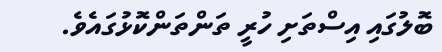ބޮލުގައި އިސްތަށި ހުރީ ތަންތަންކޮޅުގައެވެ.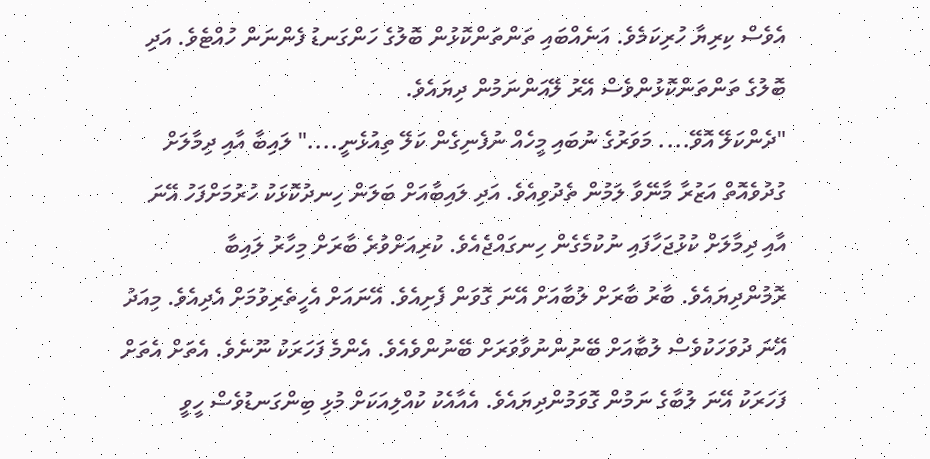އެވެސް ކިރިޔާ ހުރިކަމެވެ. އަނެއްބައި ތަންތަންކޮޅުން ބޮލުގެ ހަންގަނޑު ފެންނަން ހުއްޓެވެ. އަދި ބޮލުގެ ތަންތަންކޮޅުންވެސް އޭރު ލޭއަންނަމުން ދިޔައެވެ.
"ދެންކަލޭ އޮވޭ.... މަވަރުގެ ނުބައި މީހެއް ނުފެނިގެން ކަލޭ ތިއުޅެނީ...." ލައިބާ އާއި ދިމާލަށް ގުދުވެއޮތް އަޒުރާ މާނޭވާ ލަމުން ތެދުވިއެވެ. އަދި ލައިބާއަށް ބަލަން ހިނދުކޮޅަކު ހުރުމަށްފަހު އޭނަ އާއި ދިމާލަށް ކުޅުޖަހާފައި ނުކުމެގެން ހިނގައްޖެއެވެ. ކުރިއަށްވުރެ ބާރަށް މިހާރު ލައިބާ ރޮމުންދިޔައެވެ. ބާރު ބާރަށް ލުބާއަށް އޭނަ ގޮވަން ފެށިއެވެ. އޭނައަށް އެހީތެރިވުމަށް އެދިއެވެ. މިއަދު އޭނަ ދުވަހަކުވެސް ލުބާއަށް ބޭނުންނުވާވަރަށް ބޭނުންވެއެވެ. އެންމެ ފަހަރަކު ނޫނެވެ. އެތަށް އެތަށް ފަހަރަކު އޭނަ ލުބާގެ ނަމުން ގޮވަމުންދިޔައެވެ. އެއާއެކު ކުއްލިއަކަށް މުޅި ބިންގަނޑުވެސް ހީވީ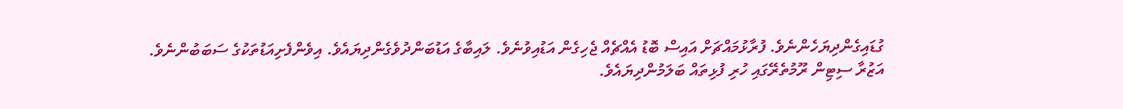ގުޑައިގެންދިޔަހެންނެވެ. ފުރާޅުމައްޗަށް އައިސް ބޮޑު އެއްޗެއް ޖެހިގެން އަޑުއިވުނެވެ. ލައިބާގެ އަޑުބަންދުވެގެންދިޔައެވެ. އިވެންފެށިއަޑުތަކުގެ ސަބަބުންނެވެ.
އަޒުރާ ސިޓިން ރޫމުތެރޭގައި ހުރި ފުޅިތައް ބަލަމުންދިޔައެވެ.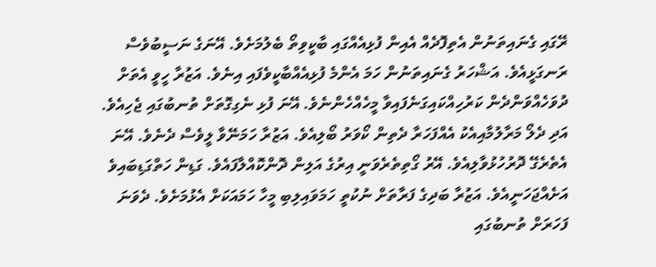ރޭގައި ގެނައިތަނުން އެތިފޮދެއް އެއިން ފުޅިއެއްގައި ބާކީވިތޯ ބެލުމަށެވެ. އޭނަގެ ނަސީބުވެސް ރަނގަޅީއެވެ. އަޝްހަރު ގެނައިތަނުން ހަމަ އެންމެ ފުޅިއެއްބާކީވެފައި އިނެވެ. އަޒުރާ ހީވީ އެތަށް ދުވަހެއްވަންދެން ކަރުހިއްކައިގަނެފައިވާ މީހެއްހެންނެވެ. އޭނަ ފުޅި ނެގިގޮތަށް ތުނބުގައި ޖެހިއެވެ. އަދި ދެލޯ މަރާލުމާއިއެކު އެއްފަހަރާ ދެތިން ކޯވަރު ބޯލިއެވެ. އަޒުރާ ހަމަނޭވާ ލީވެސް ދެނެވެ. އޭނަ އެތެރެގޭ ދޮރުހުޅުވާލިއެވެ. އޭރު ގޯތިތެރެވަނީ އިރުގެ އަލިން ދޮންކޮއްލާފައެވެ. ގަޑިން ހަތްގަޑިބައިވެ އަށެއްޖަހަނީއެވެ. އަޒުރާ ބަދިގެ ފަރާތަށް ނުކުތީ ހަމަވައިލިބި މީހާ ހަމައަކަށް އެޅުމަށެވެ. ދެވަނަ ފަހަރަށް ތުނބުގައި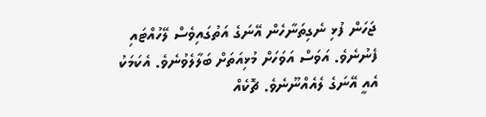ޖަހަން ފުޅި ނެގިތަނާހެން އޭނަގެ އަތުގައިވެސް ލޭހުއްޓައި ފެނުނެވެ. އަވަސް އަވަހަށް މުޅިއަތަށް ބަލާލެވުނެވެ. އެކަމަކު އެއީ އޭނަގެ ލެއެއްނޫނެވެ. ޗޮކެއް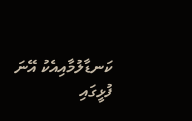ކަނޑާލުމާއިއެކު އޭނަ ފުޅީގައި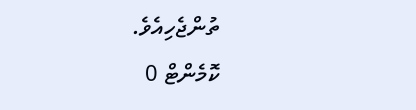ތުންޖެހިއެވެ.
ކޮމެންޓް 0